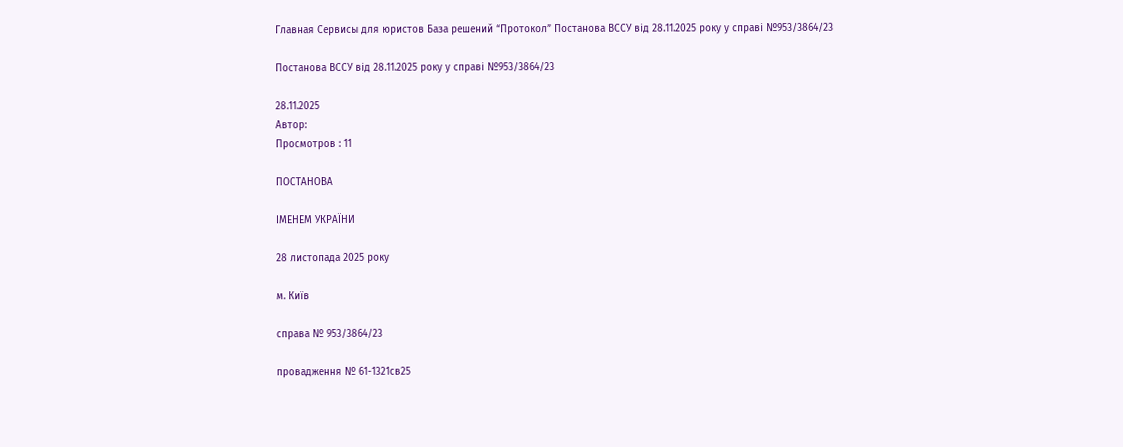Главная Сервисы для юристов База решений “Протокол” Постанова ВССУ від 28.11.2025 року у справі №953/3864/23

Постанова ВССУ від 28.11.2025 року у справі №953/3864/23

28.11.2025
Автор:
Просмотров : 11

ПОСТАНОВА

ІМЕНЕМ УКРАЇНИ

28 листопада 2025 року

м. Київ

справа № 953/3864/23

провадження № 61-1321св25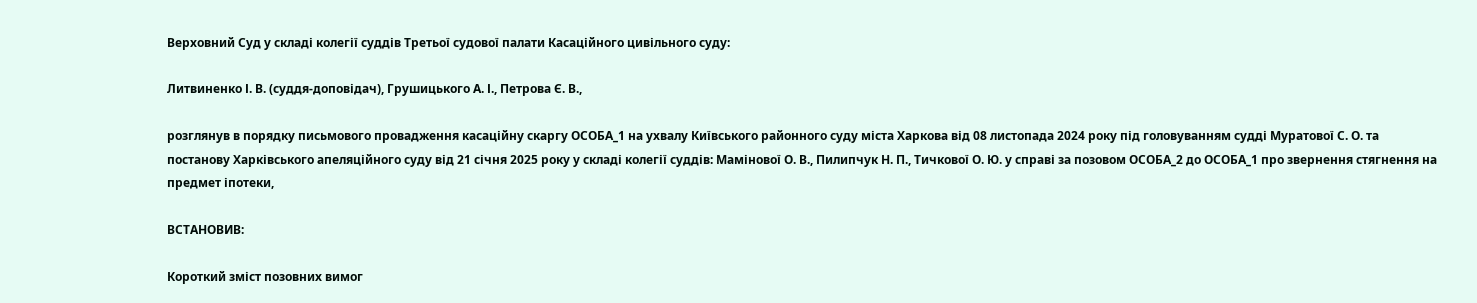Верховний Суд у складі колегії суддів Третьої судової палати Касаційного цивільного суду:

Литвиненко І. В. (суддя-доповідач), Грушицького А. І., Петрова Є. В.,

розглянув в порядку письмового провадження касаційну скаргу ОСОБА_1 на ухвалу Київського районного суду міста Харкова від 08 листопада 2024 року під головуванням судді Муратової С. О. та постанову Харківського апеляційного суду від 21 січня 2025 року у складі колегії суддів: Мамінової О. В., Пилипчук Н. П., Тичкової О. Ю. у справі за позовом ОСОБА_2 до ОСОБА_1 про звернення стягнення на предмет іпотеки,

ВСТАНОВИВ:

Короткий зміст позовних вимог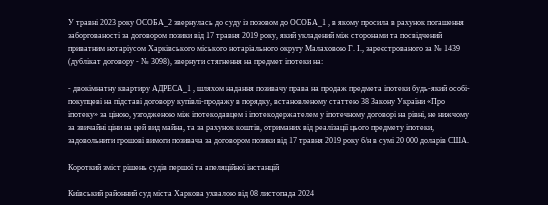У травні 2023 року ОСОБА_2 звернулась до суду із позовом до ОСОБА_1 , в якому просила в рахунок погашення заборгованості за договором позики від 17 травня 2019 року, який укладений між сторонами та посвідчений приватним нотаріусом Харківського міського нотаріального округу Малаховою Г. І., зареєстрованого за № 1439 (дублікат договору - № 3098), звернути стягнення на предмет іпотеки на:

- двокімнатну квартиру АДРЕСА_1 , шляхом надання позивачу права на продаж предмета іпотеки будь-який особі-покупцеві на підставі договору купівлі-продажу в порядку, встановленому статтею 38 Закону України «Про іпотеку» за ціною, узгодженою між іпотекодавцем і іпотекодержателем у іпотечному договорі на рівні, не нижчому за звичайні ціни на цей вид майна, та за рахунок коштів, отриманих від реалізації цього предмету іпотеки, задовольнити грошові вимоги позивача за договором позики від 17 травня 2019 року б/н в сумі 20 000 доларів США.

Короткий зміст рішень судів першої та апеляційної інстанцій

Київський районний суд міста Харкова ухвалою від 08 листопада 2024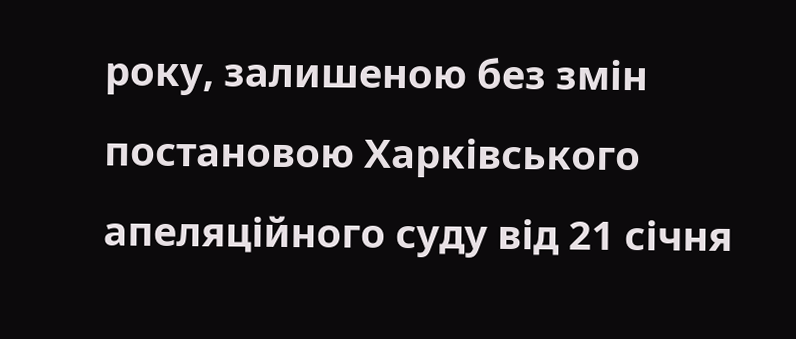року, залишеною без змін постановою Харківського апеляційного суду від 21 січня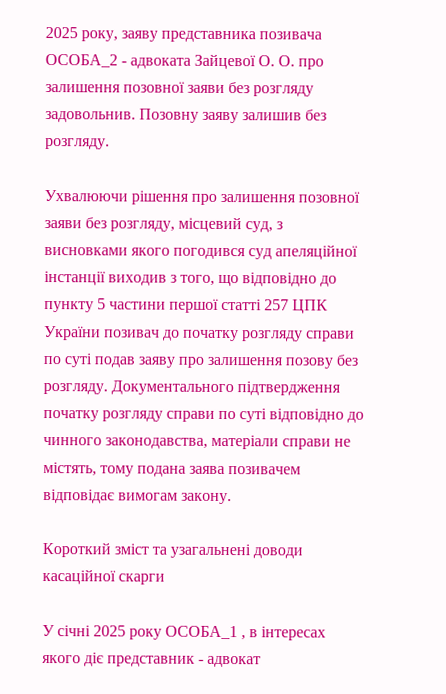2025 року, заяву представника позивача ОСОБА_2 - адвоката Зайцевої О. О. про залишення позовної заяви без розгляду задовольнив. Позовну заяву залишив без розгляду.

Ухвалюючи рішення про залишення позовної заяви без розгляду, місцевий суд, з висновками якого погодився суд апеляційної інстанції виходив з того, що відповідно до пункту 5 частини першої статті 257 ЦПК України позивач до початку розгляду справи по суті подав заяву про залишення позову без розгляду. Документального підтвердження початку розгляду справи по суті відповідно до чинного законодавства, матеріали справи не містять, тому подана заява позивачем відповідає вимогам закону.

Короткий зміст та узагальнені доводи касаційної скарги

У січні 2025 року ОСОБА_1 , в інтересах якого діє представник - адвокат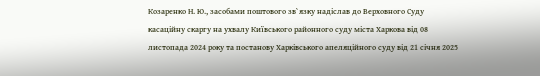Козаренко Н. Ю., засобами поштового зв`язку надіслав до Верховного Суду касаційну скаргу на ухвалу Київського районного суду міста Харкова від 08 листопада 2024 року та постанову Харківського апеляційного суду від 21 січня 2025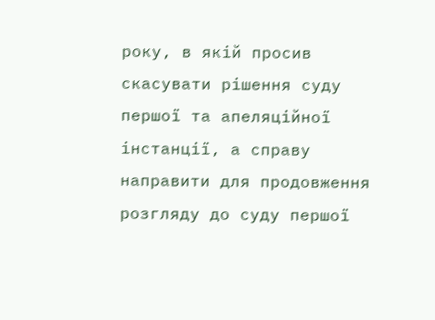року, в якій просив скасувати рішення суду першої та апеляційної інстанції, а справу направити для продовження розгляду до суду першої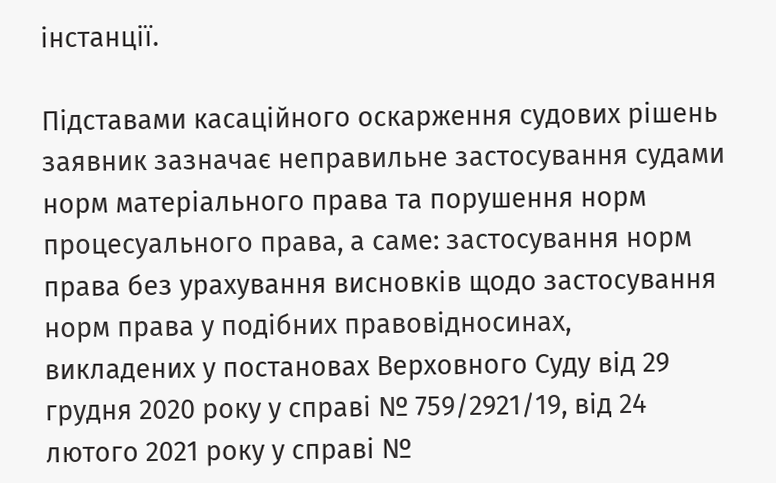інстанції.

Підставами касаційного оскарження судових рішень заявник зазначає неправильне застосування судами норм матеріального права та порушення норм процесуального права, а саме: застосування норм права без урахування висновків щодо застосування норм права у подібних правовідносинах, викладених у постановах Верховного Суду від 29 грудня 2020 року у справі № 759/2921/19, від 24 лютого 2021 року у справі №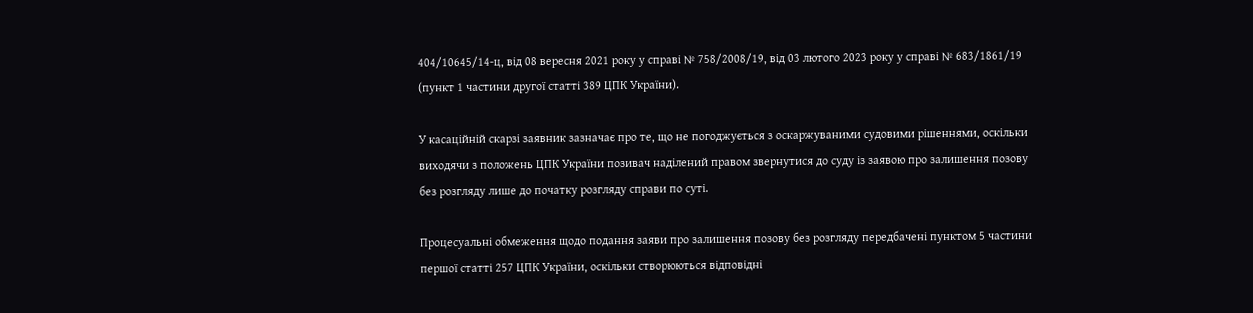404/10645/14-ц, від 08 вересня 2021 року у справі № 758/2008/19, від 03 лютого 2023 року у справі № 683/1861/19 (пункт 1 частини другої статті 389 ЦПК України).

У касаційній скарзі заявник зазначає про те, що не погоджується з оскаржуваними судовими рішеннями, оскільки виходячи з положень ЦПК України позивач наділений правом звернутися до суду із заявою про залишення позову без розгляду лише до початку розгляду справи по суті.

Процесуальні обмеження щодо подання заяви про залишення позову без розгляду передбачені пунктом 5 частини першої статті 257 ЦПК України, оскільки створюються відповідні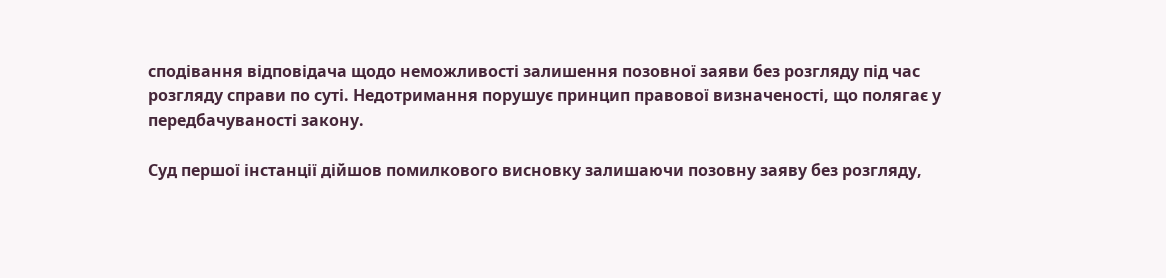сподівання відповідача щодо неможливості залишення позовної заяви без розгляду під час розгляду справи по суті. Недотримання порушує принцип правової визначеності, що полягає у передбачуваності закону.

Суд першої інстанції дійшов помилкового висновку залишаючи позовну заяву без розгляду,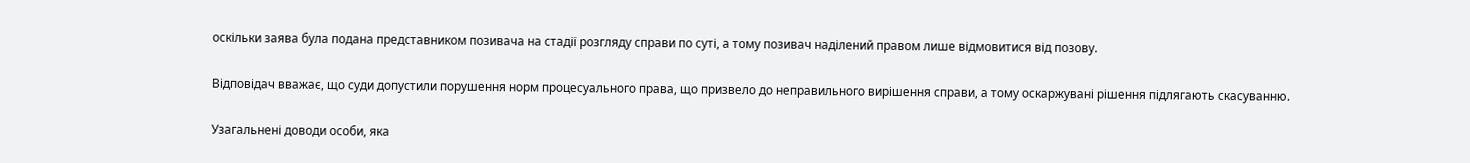оскільки заява була подана представником позивача на стадії розгляду справи по суті, а тому позивач наділений правом лише відмовитися від позову.

Відповідач вважає, що суди допустили порушення норм процесуального права, що призвело до неправильного вирішення справи, а тому оскаржувані рішення підлягають скасуванню.

Узагальнені доводи особи, яка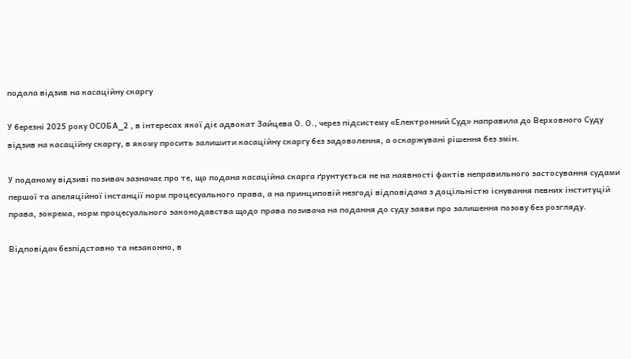подала відзив на касаційну скаргу

У березні 2025 року ОСОБА_2 , в інтересах якої діє адвокат Зайцева О. О., через підсистему «Електронний Суд» направила до Верховного Суду відзив на касаційну скаргу, в якому просить залишити касаційну скаргу без задоволення, а оскаржувані рішення без змін.

У поданому відзиві позивач зазначає про те, що подана касаційна скарга ґрунтується не на наявності фактів неправильного застосування судами першої та апеляційної інстанції норм процесуального права, а на принциповій незгоді відповідача з доцільністю існування певних інституцій права, зокрема, норм процесуального законодавства щодо права позивача на подання до суду заяви про залишення позову без розгляду.

Відповідач безпідставно та незаконно, в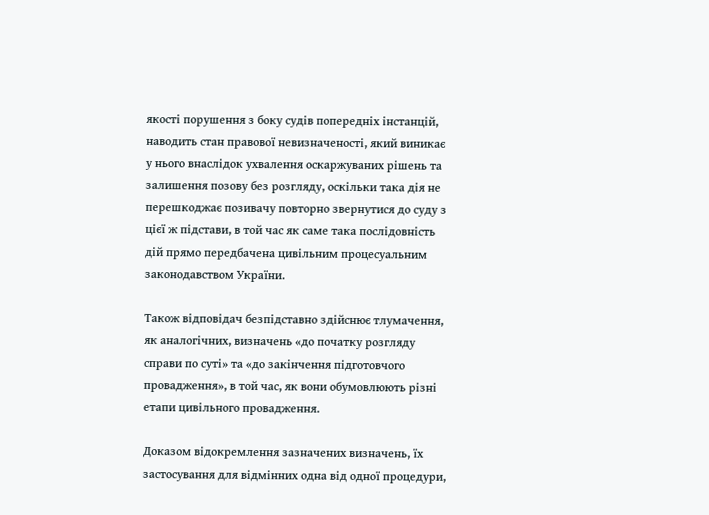якості порушення з боку судів попередніх інстанцій, наводить стан правової невизначеності, який виникає у нього внаслідок ухвалення оскаржуваних рішень та залишення позову без розгляду, оскільки така дія не перешкоджає позивачу повторно звернутися до суду з цієї ж підстави, в той час як саме така послідовність дій прямо передбачена цивільним процесуальним законодавством України.

Також відповідач безпідставно здійснює тлумачення, як аналогічних, визначень «до початку розгляду справи по суті» та «до закінчення підготовчого провадження», в той час, як вони обумовлюють різні етапи цивільного провадження.

Доказом відокремлення зазначених визначень, їх застосування для відмінних одна від одної процедури,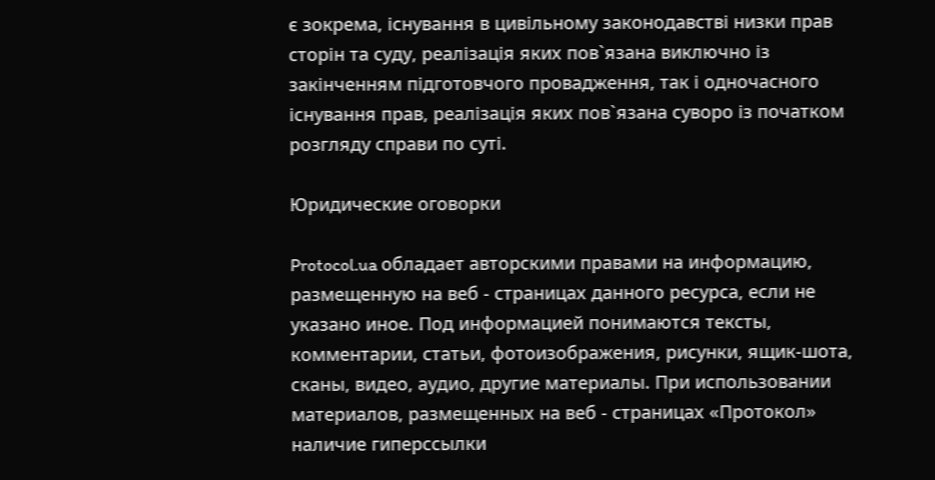є зокрема, існування в цивільному законодавстві низки прав сторін та суду, реалізація яких пов`язана виключно із закінченням підготовчого провадження, так і одночасного існування прав, реалізація яких пов`язана суворо із початком розгляду справи по суті.

Юридические оговорки

Protocol.ua обладает авторскими правами на информацию, размещенную на веб - страницах данного ресурса, если не указано иное. Под информацией понимаются тексты, комментарии, статьи, фотоизображения, рисунки, ящик-шота, сканы, видео, аудио, другие материалы. При использовании материалов, размещенных на веб - страницах «Протокол» наличие гиперссылки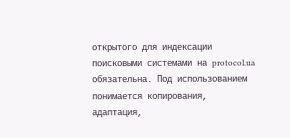открытого для индексации поисковыми системами на protocol.ua обязательна. Под использованием понимается копирования, адаптация,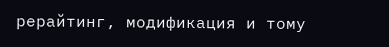рерайтинг, модификация и тому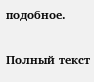подобное.

Полный текст